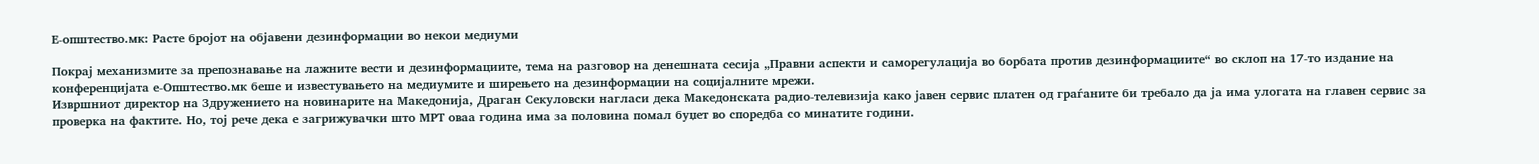Е-општество.мк: Расте бројот на објавени дезинформации во некои медиуми

Покрај механизмите за препознавање на лажните вести и дезинформациите, тема на разговор на денешната сесија „Правни аспекти и саморегулација во борбата против дезинформациите“ во склоп на 17-то издание на конференцијата е-Општество.мк беше и известувањето на медиумите и ширењето на дезинформации на социјалните мрежи.
Извршниот директор на Здружението на новинарите на Македонија, Драган Секуловски нагласи дека Македонската радио-телевизија како јавен сервис платен од граѓаните би требало да ја има улогата на главен сервис за проверка на фактите. Но, тој рече дека е загрижувачки што МРТ оваа година има за половина помал буџет во споредба со минатите години.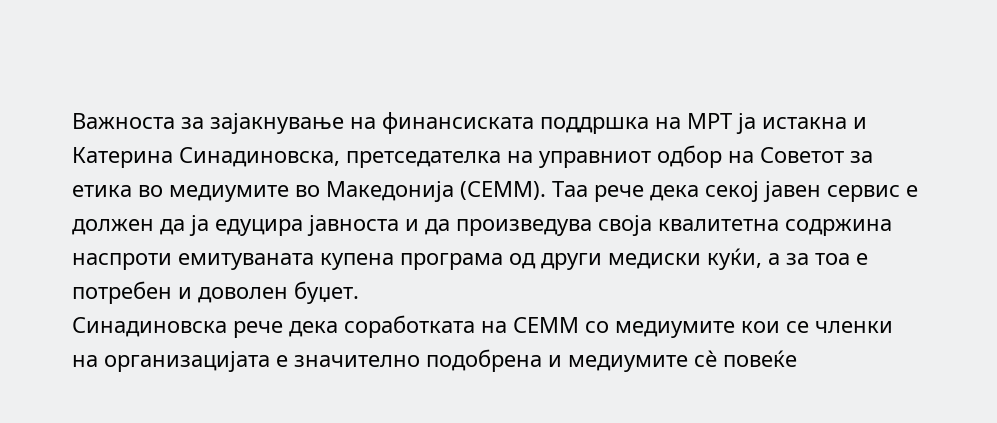Важноста за зајакнување на финансиската поддршка на МРТ ја истакна и Катерина Синадиновска, претседателка на управниот одбор на Советот за етика во медиумите во Македонија (СЕММ). Таа рече дека секој јавен сервис е должен да ја едуцира јавноста и да произведува своја квалитетна содржина наспроти емитуваната купена програма од други медиски куќи, а за тоа е потребен и доволен буџет.
Синадиновска рече дека соработката на СЕММ со медиумите кои се членки на организацијата е значително подобрена и медиумите сè повеќе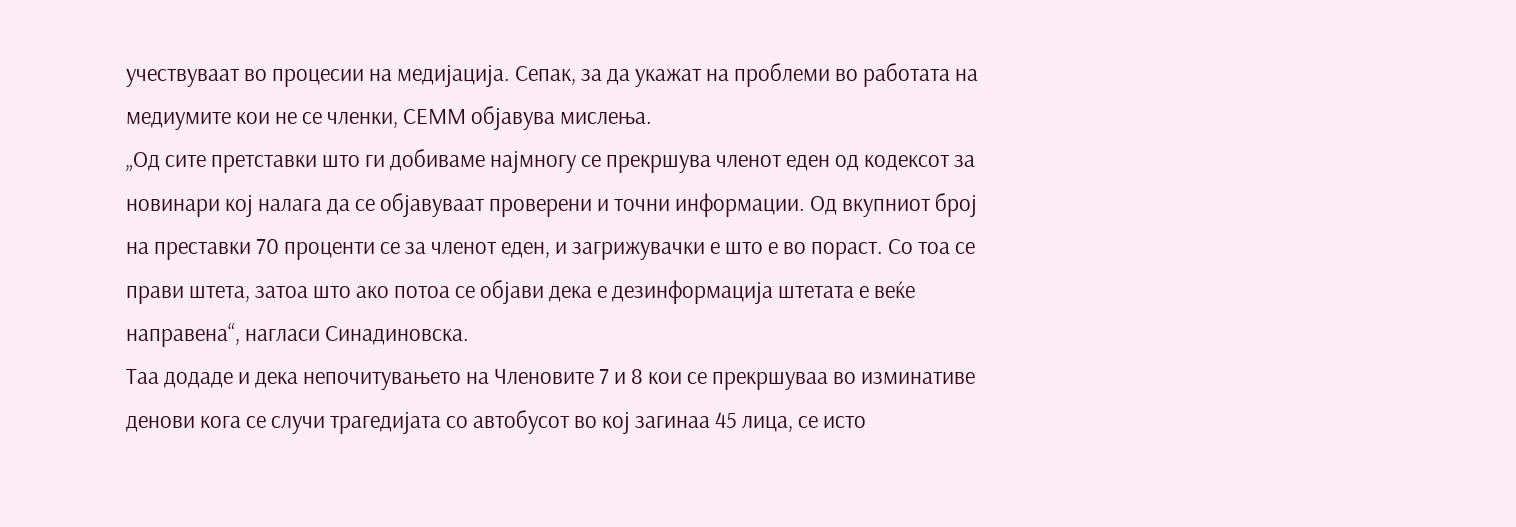учествуваат во процесии на медијација. Сепак, за да укажат на проблеми во работата на медиумите кои не се членки, СЕММ објавува мислења.
„Од сите претставки што ги добиваме најмногу се прекршува членот еден од кодексот за новинари кој налага да се објавуваат проверени и точни информации. Од вкупниот број на преставки 70 проценти се за членот еден, и загрижувачки е што е во пораст. Со тоа се прави штета, затоа што ако потоа се објави дека е дезинформација штетата е веќе направена“, нагласи Синадиновска.
Таа додаде и дека непочитувањето на Членовите 7 и 8 кои се прекршуваа во изминативе денови кога се случи трагедијата со автобусот во кој загинаа 45 лица, се исто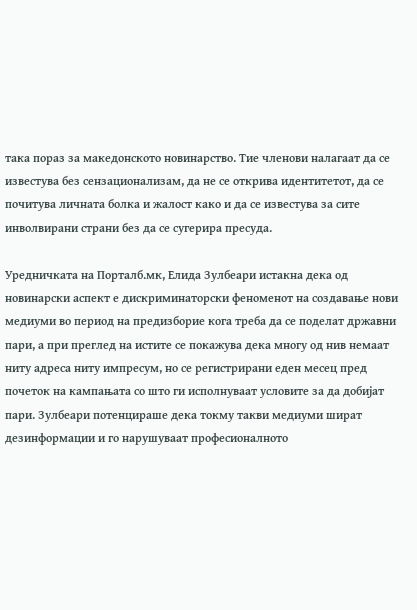така пораз за македонското новинарство. Тие членови налагаат да се известува без сензационализам, да не се открива идентитетот, да се почитува личната болка и жалост како и да се известува за сите инволвирани страни без да се сугерира пресуда.

Уредничката на Порталб.мк, Елида Зулбеари истакна дека од новинарски аспект е дискриминаторски феноменот на создавање нови медиуми во период на предизборие кога треба да се поделат државни пари, а при преглед на истите се покажува дека многу од нив немаат ниту адреса ниту импресум, но се регистрирани еден месец пред почеток на кампањата со што ги исполнуваат условите за да добијат пари. Зулбеари потенцираше дека токму такви медиуми шират дезинформации и го нарушуваат професионалното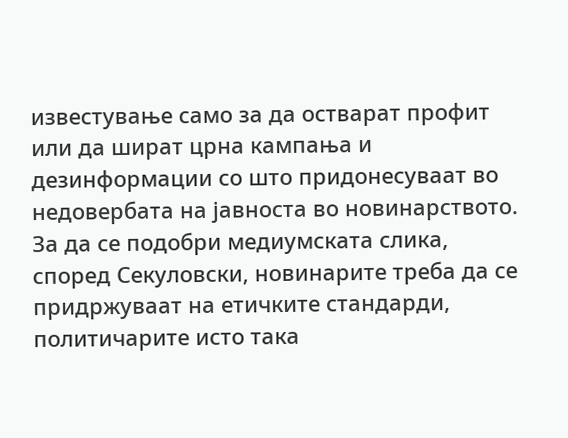известување само за да остварат профит или да шират црна кампања и дезинформации со што придонесуваат во недовербата на јавноста во новинарството.
За да се подобри медиумската слика, според Секуловски, новинарите треба да се придржуваат на етичките стандарди, политичарите исто така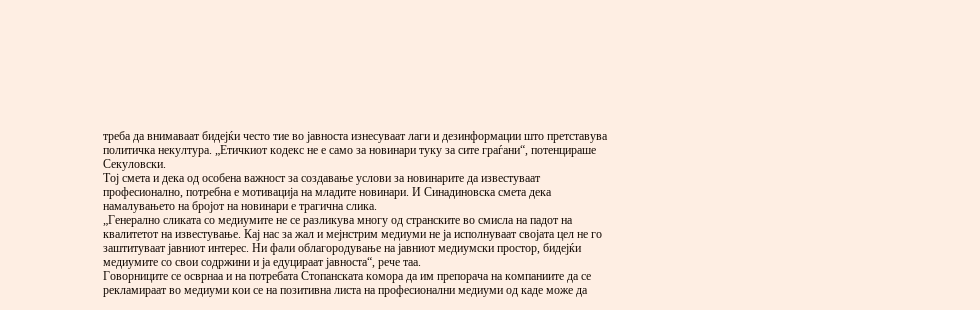треба да внимаваат бидејќи често тие во јавноста изнесуваат лаги и дезинформации што претставува политичка некултура. „Етичкиот кодекс не е само за новинари туку за сите граѓани“, потенцираше Секуловски.
Тој смета и дека од особена важност за создавање услови за новинарите да известуваат професионално, потребна е мотивација на младите новинари. И Синадиновска смета дека намалувањето на бројот на новинари е трагична слика.
„Генерално сликата со медиумите не се разликува многу од странските во смисла на падот на квалитетот на известување. Кај нас за жал и мејнстрим медиуми не ја исполнуваат својата цел не го заштитуваат јавниот интерес. Ни фали облагородување на јавниот медиумски простор, бидејќи медиумите со свои содржини и ја едуцираат јавноста“, рече таа.
Говорниците се осврнаа и на потребата Стопанската комора да им препорача на компаниите да се рекламираат во медиуми кои се на позитивна листа на професионални медиуми од каде може да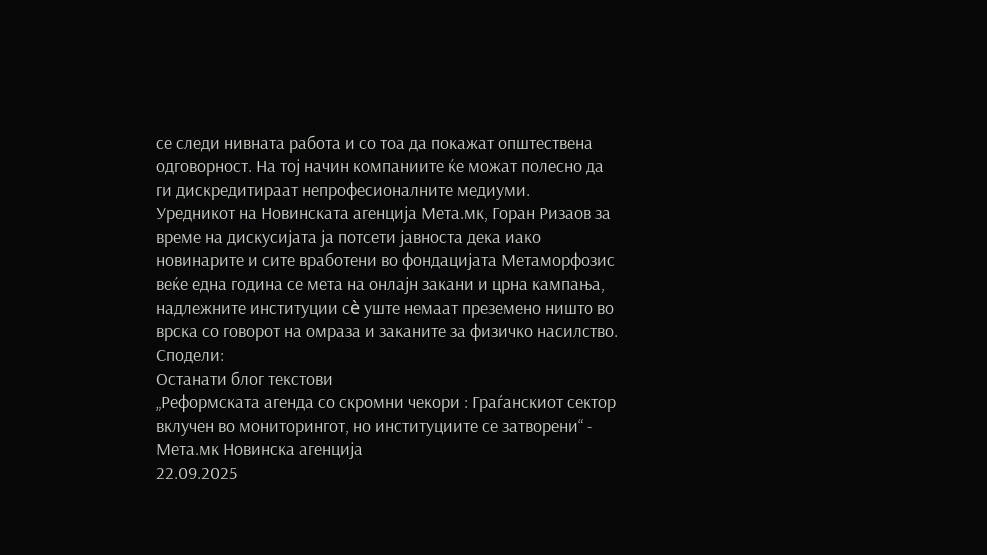се следи нивната работа и со тоа да покажат општествена одговорност. На тој начин компаниите ќе можат полесно да ги дискредитираат непрофесионалните медиуми.
Уредникот на Новинската агенција Мета.мк, Горан Ризаов за време на дискусијата ја потсети јавноста дека иако новинарите и сите вработени во фондацијата Метаморфозис веќе една година се мета на онлајн закани и црна кампања, надлежните институции сè уште немаат преземено ништо во врска со говорот на омраза и заканите за физичко насилство.
Сподели:
Останати блог текстови
„Реформската агенда со скромни чекори : Граѓанскиот сектор вклучен во мониторингот, но институциите се затворени“ - Мета.мк Новинска агенција
22.09.2025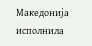Македонија исполнила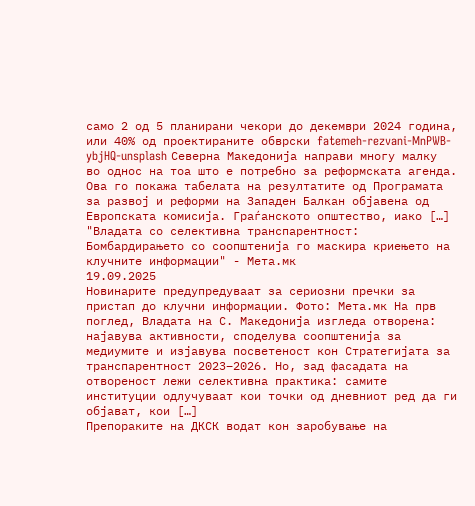само 2 од 5 планирани чекори до декември 2024 година, или 40% од проектираните обврски fatemeh-rezvani-MnPWB-ybjHQ-unsplash Северна Македонија направи многу малку во однос на тоа што е потребно за реформската агенда. Ова го покажа табелата на резултатите од Програмата за развој и реформи на Западен Балкан објавена од Европската комисија. Граѓанското општество, иако […]
"Владата со селективна транспарентност: Бомбардирањето со соопштенија го маскира криењето на клучните информации" - Мета.мк
19.09.2025
Новинарите предупредуваат за сериозни пречки за пристап до клучни информации. Фото: Мета.мк На прв поглед, Владата на С. Македонија изгледа отворена: најавува активности, споделува соопштенија за медиумите и изјавува посветеност кон Стратегијата за транспарентност 2023–2026. Но, зад фасадата на отвореност лежи селективна практика: самите институции одлучуваат кои точки од дневниот ред да ги објават, кои […]
Препораките на ДКСК водат кон заробување на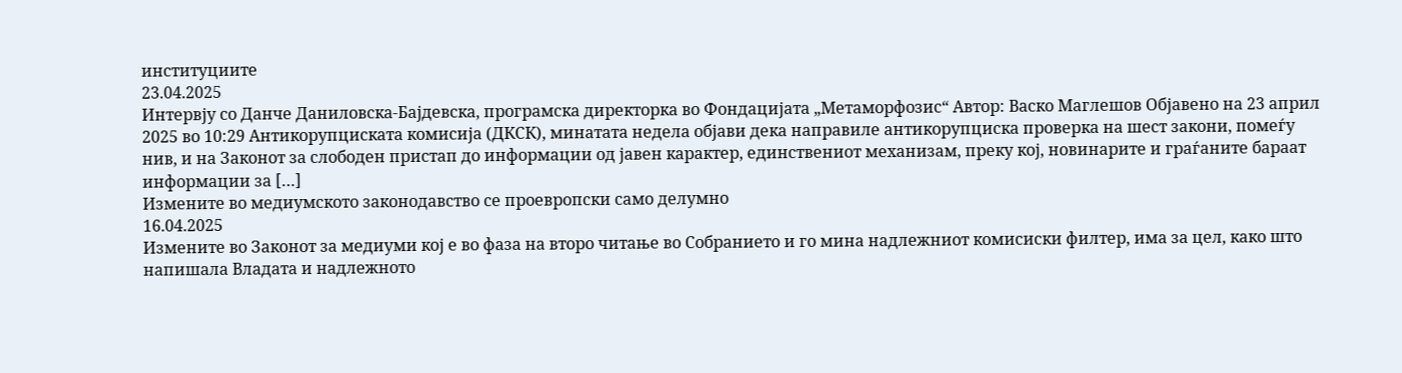институциите
23.04.2025
Интервју со Данче Даниловска-Бајдевска, програмска директорка во Фондацијата „Метаморфозис“ Автор: Васко Маглешов Објавено на 23 април 2025 во 10:29 Антикорупциската комисија (ДКСК), минатата недела објави дека направиле антикорупциска проверка на шест закони, помеѓу нив, и на Законот за слободен пристап до информации од јавен карактер, единствениот механизам, преку кој, новинарите и граѓаните бараат информации за […]
Измените во медиумското законодавство се проевропски само делумно
16.04.2025
Измените во Законот за медиуми кој е во фаза на второ читање во Собранието и го мина надлежниот комисиски филтер, има за цел, како што напишала Владата и надлежното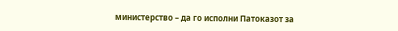министерство – да го исполни Патоказот за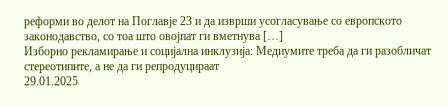реформи во делот на Поглавје 23 и да изврши усогласување со европското закoнодавство, со тоа што овојпат ги вметнува […]
Изборно рекламирање и социјална инклузија: Медиумите треба да ги разобличат стереотипите, а не да ги репродуцираат
29.01.2025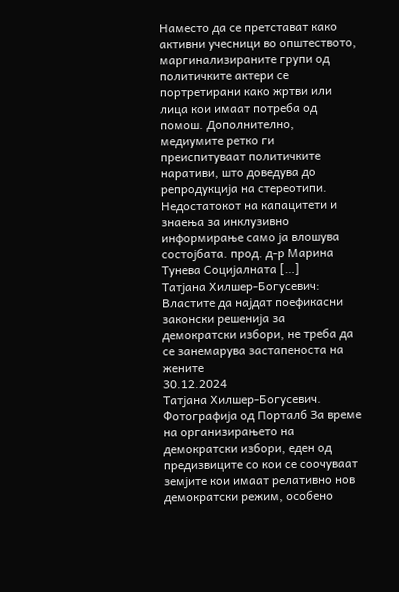Наместо да се претстават како активни учесници во општеството, маргинализираните групи од политичките актери се портретирани како жртви или лица кои имаат потреба од помош. Дополнително, медиумите ретко ги преиспитуваат политичките наративи, што доведува до репродукција на стереотипи. Недостатокот на капацитети и знаења за инклузивно информирање само ја влошува состојбата. прод. д-р Марина Тунева Социјалната […]
Татјана Хилшер-Богусевич: Властите да најдат поефикасни законски решенија за демократски избори, не треба да се занемарува застапеноста на жените
30.12.2024
Татјана Хилшер-Богусевич. Фотографија од Порталб За време на организирањето на демократски избори, еден од предизвиците со кои се соочуваат земјите кои имаат релативно нов демократски режим, особено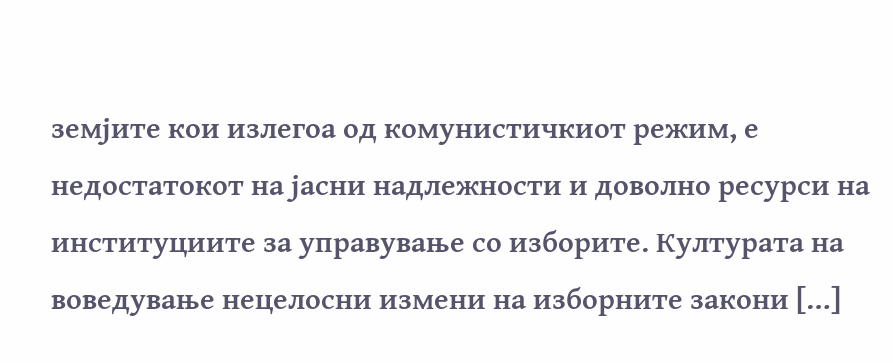земјите кои излегоа од комунистичкиот режим, е недостатокот на јасни надлежности и доволно ресурси на институциите за управување со изборите. Културата на воведување нецелосни измени на изборните закони […]